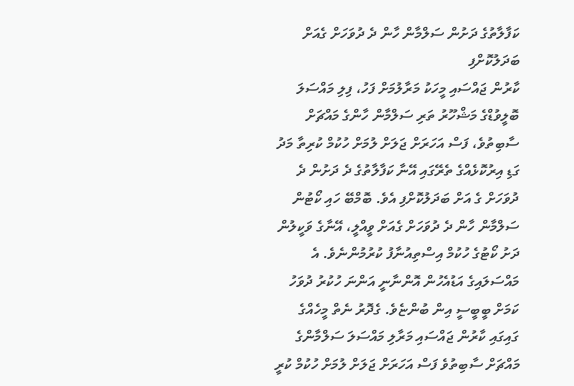ކަފާލާތުގެ ދަށުން ސަލްމާން ހާން ދެ ދުވަހަށް ގެއަށް ބަދަލުކޮށްފި
ކާރުން ޖައްސައި މީހަކު މަރާލުމަށް ފަހު، ފިލި މައްސަލަ ބޮލީވުޑްގެ މަޝްހޫރު ތަރި ސަލްމާން ހާންގެ މައްޗަށް ސާބިތުވެ، ފަސް އަހަރަށް ޖަލަށް ލުމަށް ހުކުމް ކުރިތާ މަދު ގަޑި އިރުކޮޅެއްގެ ތެރޭގައި އޭނާ ކަފާލާތުގެ ދެ ދަށުން ދެ ދުވަހަށް ގެ އަށް ބަދަލުކޮށްފި އެވެ. ބޮމްބޭ ހައި ކޯޓުން ސަލްމާން ހާން ދެ ދުވަހަށް ގެއަށް ވީއްލީ، އޭނާގެ ވަކީލުން ދަށު ކޯޓުގެ ހުކުމް އިސްތިއުނާފު ކުރުމުންނެވެ. އެ މައްސަލައިގެ އަޑުއެހުން އޮންނާނީ އަންނަ ހުކުރު ދުވަހު ކަމަށް ބީބީސީ އިން ބުންޏެވެ. ގެދޮރު ނެތް މީހެއްގެ ގައިގައި ކާރުން ޖައްސައި މަރާލި މައްސަލަ ސަލްމާންގެ މައްޗަށް ސާބިތުވެ ފަސް އަހަރަށް ޖަލަށް ލުމަށް ހުކުމް ކުރީ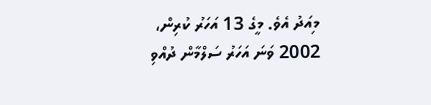މިއަދު އެވެ. މީގެ 13 އަހަރު ކުރިން، 2002 ވަނަ އަހަރު ސަލްމާން ދުއްވި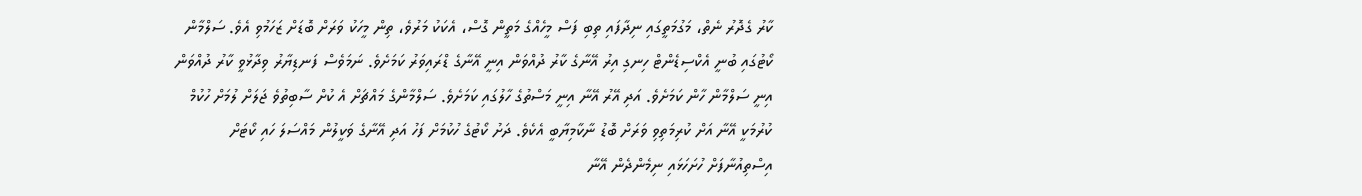ކާރު ގެދޮރު ނެތް، މަގުމަތީގައި ނިދާފައި ތިބި ފަސް މީހެއްގެ މަތީން ގޮސް، އެކަކު މަރުވެ، ތިން މީހަކު ވަރަށް ބޮޑަށް ޒަހަމުވި އެވެ. ސަލްމާން ކޯޓުގައި ބުނީ އެކްސިޑެންޓް ހިނގި އިރު އޭނާގެ ކާރު ދުއްވަން އިނީ އޭނާގެ ޑްރައިވަރު ކަމަށެވެ. ނަމަވެސް ފަނޑިޔާރު ވިދާޅުވީ ކާރު ދުއްވަން އިނީ ސަލްމާން ހާން ކަމަށެވެ. އަދި އޭރު އޭނާ އިނީ މަސްތުގެ ހާލުގައި ކަމަށެވެ. ސަލްމާންގެ މައްޗަށް އެ ކުށް ސާބިތުވެ ޖަލަށް ލުމަށް ހުކުމް ކުރުމަކީ އޭނާ އަށް ކުރިމަތިވި ވަރަށް ބޮޑު ނާކާމިޔާބީ އެކެވެ. ދަށު ކޯޓުގެ ހުކުމަށް ފަހު އަދި އޭނާގެ ވަކީލުން މައްސަލަ ހައި ކޯޓަށް އިސްތިއުނާފަށް ހުށަހަޅައި ނިމެންދެން އޭނާ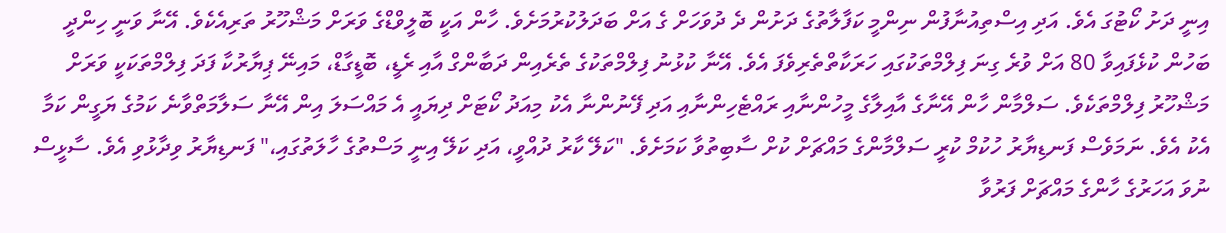އިނީ ދަށު ކޯޓުގަ އެވެ. އަދި އިސްތިއުނާފުން ނިންމީ ކަފާލާތުގެ ދަށުން ދެ ދުވަހަށް ގެ އަށް ބަދަލުކުރުމަށެވެ. ހާން އަކީ ބޮލީވްޑްގެ ވަރަށް މަޝްހޫރު ތަރިއެކެވެ. އޭނާ ވަނީ ހިންދީ ބަހުން ކުޅެފައިވާ 80 އަށް ވުރެ ގިނަ ފިލްމްތަކުގައި ހަރަކާތްތެރިވެފަ އެވެ. އޭނާ ކުޅުނު ފިލްމްތަކުގެ ތެރެއިން ދަބާންގް އާއި ރެޑީ، ބޮޑީގާޑް، މައިނޭ ޕިޔާރުކާ ފަދަ ފިލްމްތަކަކީ ވަރަށް މަޝްހޫރު ފިލްމްތަކެވެ. ސަލްމާން ހާން އޭނާގެ އާއިލާގެ މީހުންނާއި ރައްޓެހިންނާއި އަދި ފޭނުންނާ އެކު މިއަދު ކޯޓަށް ދިޔައީ އެ މައްސަލަ އިން އޭނާ ސަލާމަތްވާނެ ކަމުގެ ޔަގީން ކަމާ އެކު އެވެ. ނަމަވެސް ފަނޑިޔާރު ހުކުމް ކުރީ ސަލްމާންގެ މައްޗަށް ކުށް ސާބިތުވާ ކަމަށެވެ. "ކަލޭ ކާރު ދުއްވީ، އަދި ކަލޭ އިނީ މަސްތުގެ ހާލަތުގައި،" ފަނޑިޔާރު ވިދާޅުވި އެވެ. ސާޅީސް ނުވަ އަހަރުގެ ހާންގެ މައްޗަށް ފަރުވާ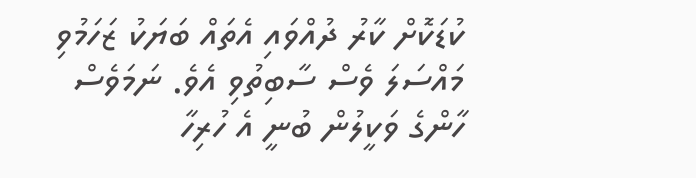ކުޑަކޮށް ކާރު ދުއްވައި އެތައް ބަޔަކު ޒަހަމުވި މައްސަލަ ވެސް ސާބިތުވި އެވެ. ނަމަވެސް ހާންގެ ވަކީލުން ބުނީ އެ ހުރިހާ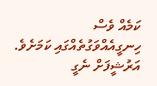ކަމެއް ވެސް ހިނގީއެއްވަގުތެއްގައި ކަމަށެވެ.
އަރުޝީފަށް ނެގީ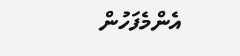އެންމެފަހުން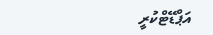އަޕްޑޭޓްކުރީ